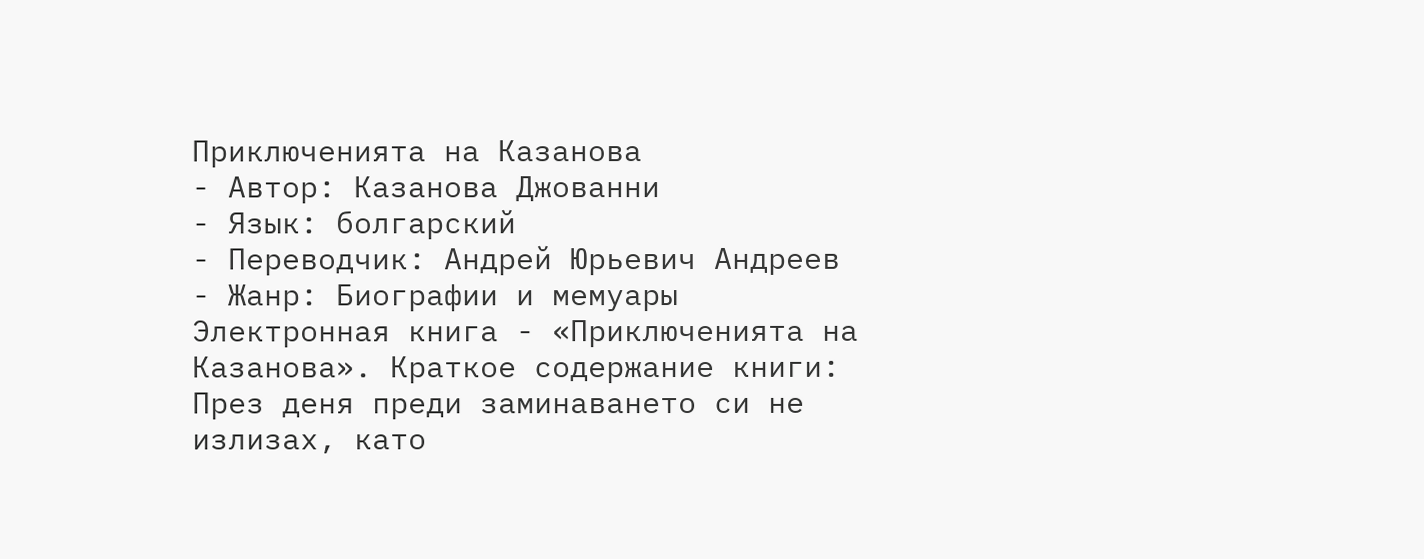Приключенията на Казанова
- Автор: Казанова Джованни
- Язык: болгарский
- Переводчик: Андрей Юрьевич Андреев
- Жанр: Биографии и мемуары
Электронная книга - «Приключенията на Казанова». Краткое содержание книги:
През деня преди заминаването си не излизах, като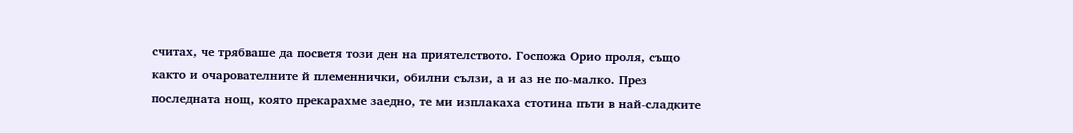считах, че трябваше да посветя този ден на приятелството. Госпожа Орио проля, също както и очарователните й племеннички, обилни сълзи, а и аз не по-малко. През последната нощ, която прекарахме заедно, те ми изплакаха стотина пъти в най-сладките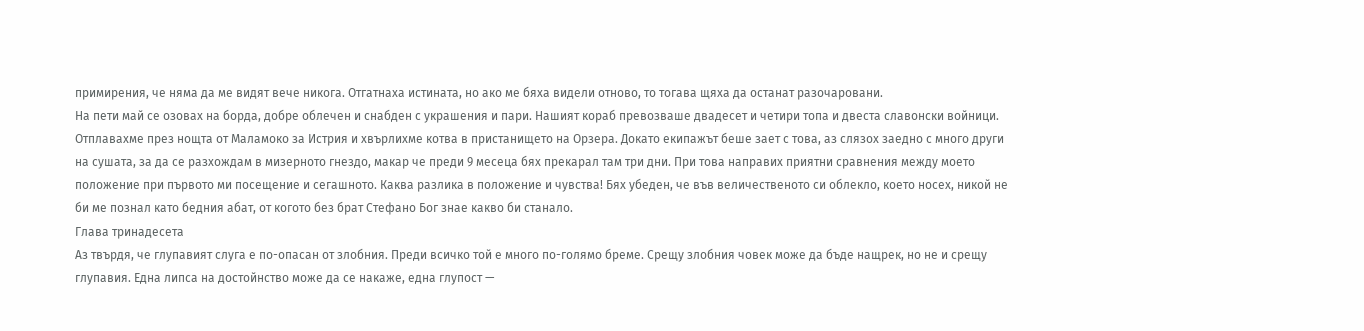примирения, че няма да ме видят вече никога. Отгатнаха истината, но ако ме бяха видели отново, то тогава щяха да останат разочаровани.
На пети май се озовах на борда, добре облечен и снабден с украшения и пари. Нашият кораб превозваше двадесет и четири топа и двеста славонски войници. Отплавахме през нощта от Маламоко за Истрия и хвърлихме котва в пристанището на Орзера. Докато екипажът беше зает с това, аз слязох заедно с много други на сушата, за да се разхождам в мизерното гнездо, макар че преди 9 месеца бях прекарал там три дни. При това направих приятни сравнения между моето положение при първото ми посещение и сегашното. Каква разлика в положение и чувства! Бях убеден, че във величественото си облекло, което носех, никой не би ме познал като бедния абат, от когото без брат Стефано Бог знае какво би станало.
Глава тринадесета
Аз твърдя, че глупавият слуга е по-опасан от злобния. Преди всичко той е много по-голямо бреме. Срещу злобния човек може да бъде нащрек, но не и срещу глупавия. Една липса на достойнство може да се накаже, една глупост —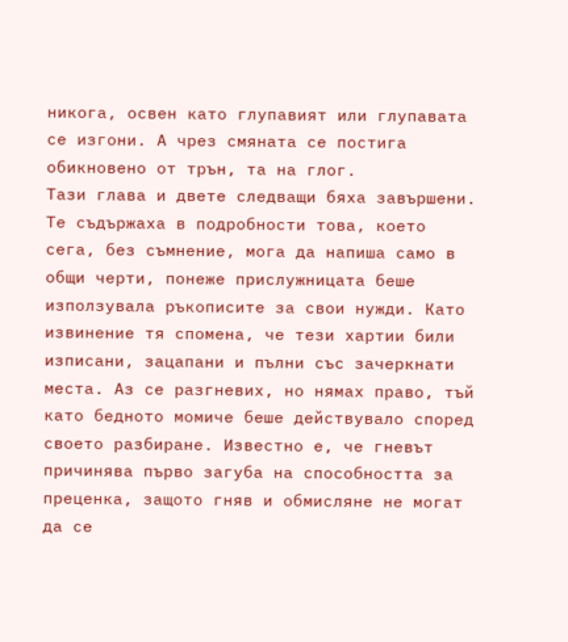никога, освен като глупавият или глупавата се изгони. А чрез смяната се постига обикновено от трън, та на глог.
Тази глава и двете следващи бяха завършени. Те съдържаха в подробности това, което сега, без съмнение, мога да напиша само в общи черти, понеже прислужницата беше използувала ръкописите за свои нужди. Като извинение тя спомена, че тези хартии били изписани, зацапани и пълни със зачеркнати места. Аз се разгневих, но нямах право, тъй като бедното момиче беше действувало според своето разбиране. Известно е, че гневът причинява първо загуба на способността за преценка, защото гняв и обмисляне не могат да се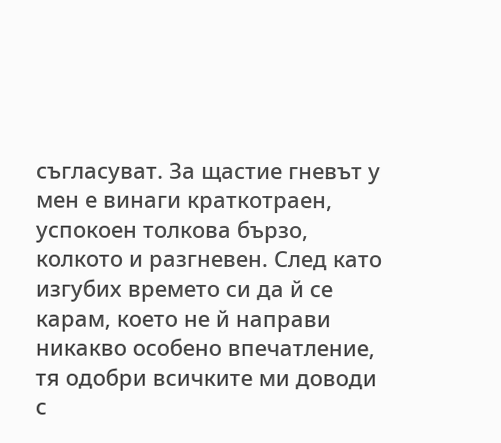съгласуват. За щастие гневът у мен е винаги краткотраен, успокоен толкова бързо, колкото и разгневен. След като изгубих времето си да й се карам, което не й направи никакво особено впечатление, тя одобри всичките ми доводи с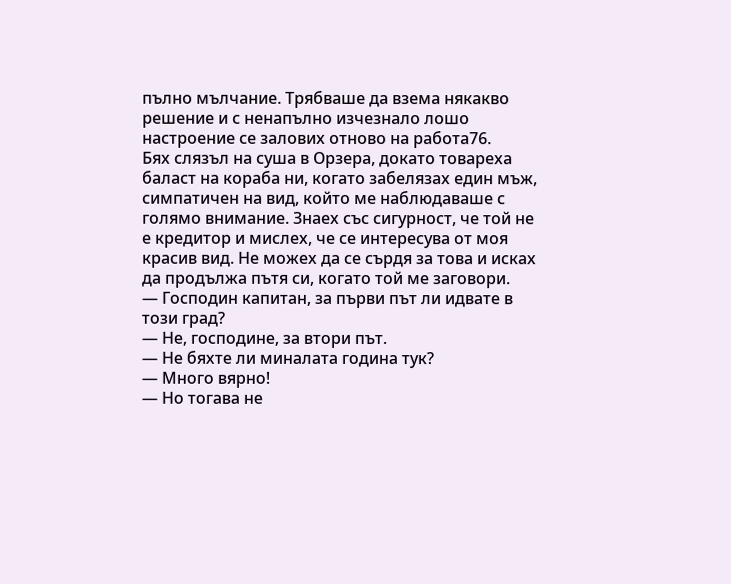пълно мълчание. Трябваше да взема някакво решение и с ненапълно изчезнало лошо настроение се залових отново на работа76.
Бях слязъл на суша в Орзера, докато товареха баласт на кораба ни, когато забелязах един мъж, симпатичен на вид, който ме наблюдаваше с голямо внимание. Знаех със сигурност, че той не е кредитор и мислех, че се интересува от моя красив вид. Не можех да се сърдя за това и исках да продължа пътя си, когато той ме заговори.
— Господин капитан, за първи път ли идвате в този град?
— Не, господине, за втори път.
— Не бяхте ли миналата година тук?
— Много вярно!
— Но тогава не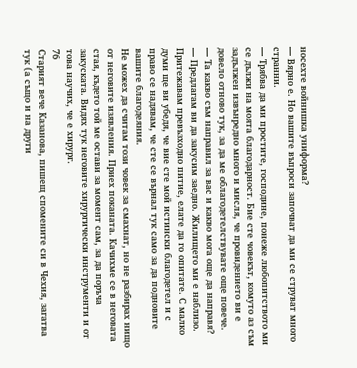носехте войнишка униформа?
— Вярно е. Но вашите въпроси започват да ми се струват много странни.
— Трябва да ми простите, господине, понеже любопитството ми се дължи на моята благодарност. Бие сте човекът, комуто аз съм задължен извънредно много и мисля, че провидението ви е довело отново тук, за да ме облагодетелствувате още повече.
— Та какво съм направил за вас и какво мога още да направя?
— Предлагам ви да закусим заедно. Жилището ми е наблизо. Притежавам превъзходно питие, елате да го опитате. С малко думи ще ви убедя, че вие сте мой истински благодетел и с право се надявам, че сте се върнал тук само за да подновите вашите благодеяния.
Не можех да считам този човек за смахнат, но не разбирах нищо от неговите изявления. Приех поканата. Качихме се в неговата стая, където той ме остави за момент сам, за да поръча закуската. Видях тук неговите хирургически инструменти и от това научих, че е хирург.
76
Старият вече Казанова, пишещ спомените си в Чехия, загатва тук (а също и на други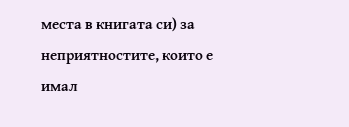места в книгата си) за неприятностите, които е имал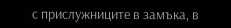с прислужниците в замъка, в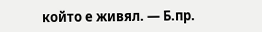който е живял. — Б.пр.